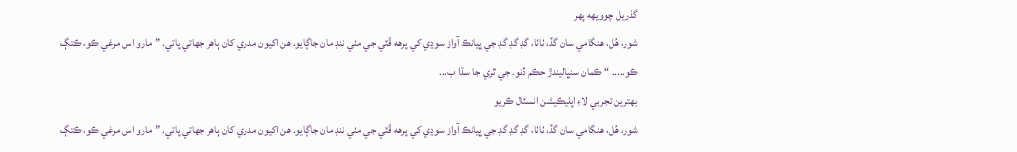گذريل چوويهه پهر
شور، هُل، هنگامي سان گڏ، ٺاٺا، گڊ گڊ گڊ جي ڀيانڪ آواز سوڍي کي پرهه ڦٽي جي مٺي ننڊ مان جاڳايو. هن اکيون مدري کان ٻاهر جهاتي پاتي. ”مارو اس مرغي ڪو، ڪتڳ ڪو..... “ ڪمان سنڀاليندڙ حڪم ڏنو. جي ٿري جا سڌا ب...
بهترين تجربي لاءِ اپليڪيشن انسٽال ڪريو
شور، هُل، هنگامي سان گڏ، ٺاٺا، گڊ گڊ گڊ جي ڀيانڪ آواز سوڍي کي پرهه ڦٽي جي مٺي ننڊ مان جاڳايو. هن اکيون مدري کان ٻاهر جهاتي پاتي. ”مارو اس مرغي ڪو، ڪتڳ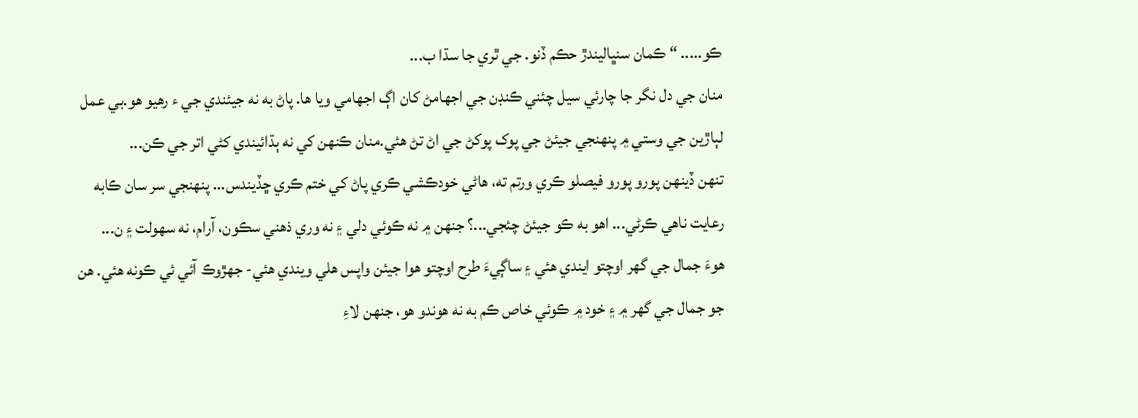ڪو..... “ ڪمان سنڀاليندڙ حڪم ڏنو. جي ٿري جا سڌا ب...
منان جي دل نگر جا چارئي سيل چئني ڪنڊن جي اجهامڻ کان اڳ اجهامي ويا ها. پاڻ به نه جيئندي جي ء رهيو هو.بي عمل لٻاڙين جي وستي ۾ پنهنجي جيئڻ جي پوک پوکڻ جي اڻ تڻ هئي.منان ڪنهن کي نه ٻڌائيندي کڻي اتر جي ڪن...
تنهن ڏينهن پورو پورو فيصلو ڪري ورتم ته، هاڻي خودڪشي ڪري پاڻ کي ختم ڪري ڇڏيندس... پنهنجي سر سان ڪابه رعايت ناهي ڪرڻي... اهو به ڪو جيئڻ چئجي...؟ جنهن ۾ نه ڪوئي دلي ۽ نه وري ذهني سڪون، آرام، نه سهولت ۽ ن...
هوءَ جمال جي گهر اوچتو ايندي هئي ۽ ساڳيءَ طرح اوچتو هوا جيئن واپس هلي ويندي هئي- جهڙوڪ آئي ئي ڪونه هئي. هن جو جمال جي گهر ۾ ۽ خود ۾ ڪوئي خاص ڪم به نه هوندو هو، جنهن لاءِ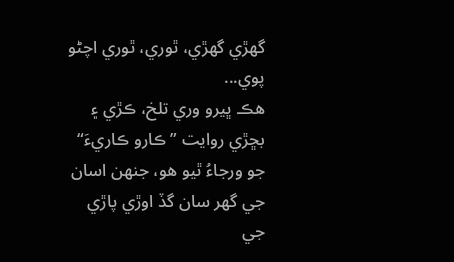گهڙي گهڙي، ٿوري، ٿوري اچڻو پوي...
هڪ ڀيرو وري تلخ، ڪڙي ۽ بڇڙي روايت ”ڪارو ڪاريءَ“ جو ورجاءُ ٿيو هو، جنهن اسان جي گهر سان گڏ اوڙي پاڙي جي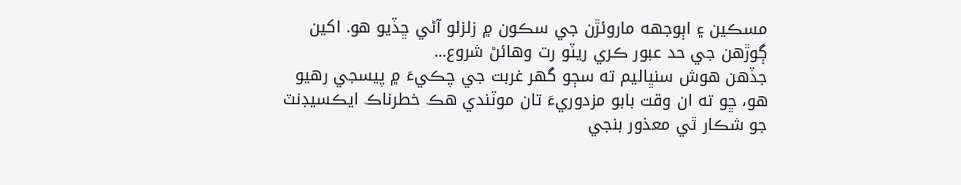مسڪين ۽ اٻوجهه ماروئڙن جي سڪون ۾ زلزلو آڻي ڇڏيو هو. اکين ڳوڙهن جي حد عبور ڪري ريٽو رت وهائڻ شروع...
جڏهن هوش سنڀاليم ته سڄو گھر غربت جي چڪيءَ ۾ پيسجي رهيو هو، ڇو ته ان وقت بابو مزدوريءَ تان موٽندي هڪ خطرناڪ ايڪسيڊنٽ جو شڪار ٿي معذور بنجي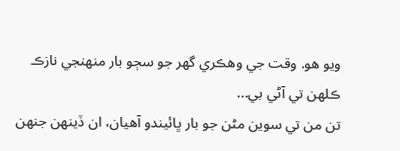ويو هو. وقت جي وهڪري گھر جو سڄو بار منھنجي نازڪ ڪلھن تي آڻي بي...
تن من تي سوين مڻن جو بار ڀائيندو آهيان، ان ڏينھن جنھن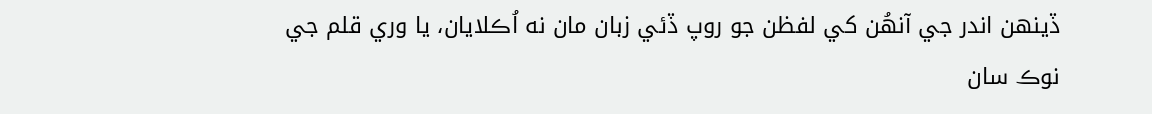ڏينھن اندر جي آنهُن کي لفظن جو روپ ڏئي زبان مان نه اُڪلايان، يا وري قلم جي نوڪ سان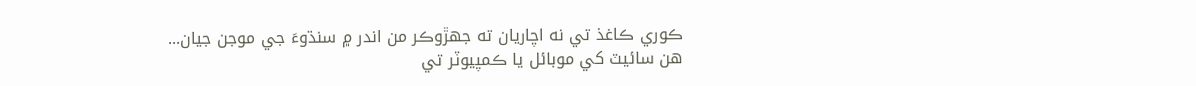ڪوري ڪاغذ تي نه اچاريان ته جھڙوڪر من اندر ۾ سنڌوءَ جي موجن جيان...
هن سائيٽ کي موبائل يا ڪمپيوٽر تي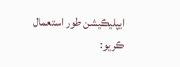ايپليڪيشن طور استعمال ڪريو: